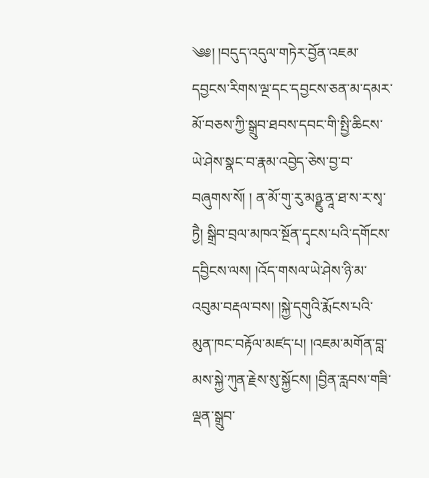༄༅། །བདུད་འདུལ་གཏེར་བྱོན་འཇམ་དབྱངས་རིགས་ལྔ་དང་དབྱངས་ཅན་མ་དམར་མོ་བཅས་ཀྱི་སྒྲུབ་ཐབས་དབང་གི་སྤྱི་ཆིངས་ཡེ་ཤེས་སྣང་བ་རྣམ་འབྱེད་ཅེས་བྱ་བ་བཞུགས་སོ། ། ན་མོ་གུ་རུ་མཉྫུ་ནཱ་ཐ་ས་ར་སྭ་ཏྱཻ། སྒྲིབ་བྲལ་མཁའ་སྔོན་དྭངས་པའི་དགོངས་དབྱིངས་ལས། །འོད་གསལ་ཡེ་ཤེས་ཉི་མ་འབུམ་བརྡལ་བས། །སྐྱེ་དགུའི་རྨོངས་པའི་མུན་ཁང་བརྟོལ་མཛད་པ། །འཇམ་མགོན་བླ་མས་སྐྱེ་ཀུན་རྗེས་སུ་སྐྱོངས། །བྱིན་རླབས་གཟི་ལྡན་སྒྲུབ་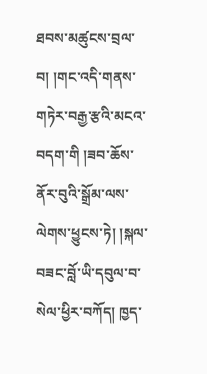ཐབས་མཚུངས་བྲལ་བ། །གང་འདི་གནས་གཏེར་བརྒྱ་རྩའི་མངའ་བདག་གི །ཟབ་ཆོས་ནོར་བུའི་སྒྲོམ་ལས་ལེགས་ཕྱུངས་ཏེ། །སྐལ་བཟང་བློ་ཡི་དབུལ་བ་སེལ་ཕྱིར་བཀོད། ཁྱད་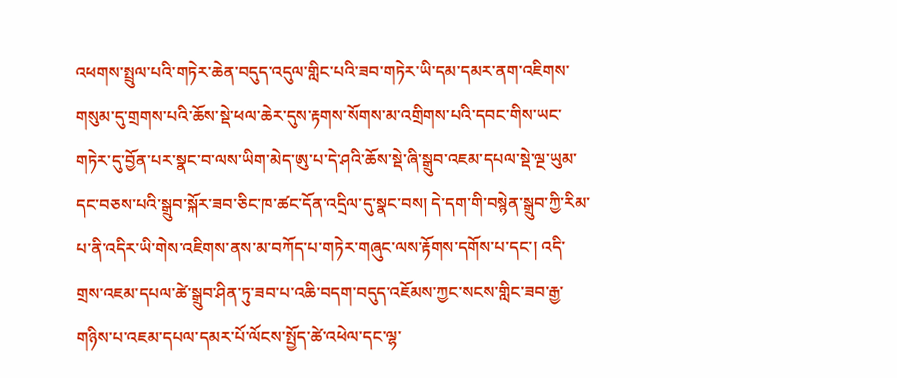འཕགས་སྤྲུལ་པའི་གཏེར་ཆེན་བདུད་འདུལ་གླིང་པའི་ཟབ་གཏེར་ཡི་དམ་དམར་ནག་འཇིགས་གསུམ་དུ་གྲགས་པའི་ཆོས་སྡེ་ཕལ་ཆེར་དུས་རྟགས་སོགས་མ་འགྲིགས་པའི་དབང་གིས་ཡང་གཏེར་དུ་བྱོན་པར་སྣང་བ་ལས་ཡིག་མེད་ཨུ་པ་དེ་ཤའི་ཆོས་སྡེ་ཞི་སྒྲུབ་འཇམ་དཔལ་སྡེ་ལྔ་ཡུམ་དང་བཅས་པའི་སྒྲུབ་སྐོར་ཟབ་ཅིང་ཁ་ཚང་དོན་འདྲིལ་དུ་སྣང་བས། དེ་དག་གི་བསྙེན་སྒྲུབ་ཀྱི་རིམ་པ་ནི་འདིར་ཡི་གེས་འཇིགས་ནས་མ་བཀོད་པ་གཏེར་གཞུང་ལས་རྟོགས་དགོས་པ་དང་། འདི་གྲས་འཇམ་དཔལ་ཚེ་སྒྲུབ་ཤིན་ཏུ་ཟབ་པ་འཆི་བདག་བདུད་འཇོམས་ཀྱང་སངས་གླིང་ཟབ་རྒྱ་གཉིས་པ་འཇམ་དཔལ་དམར་པོ་ལོངས་སྤྱོད་ཚེ་འཕེལ་དང་ལྷ་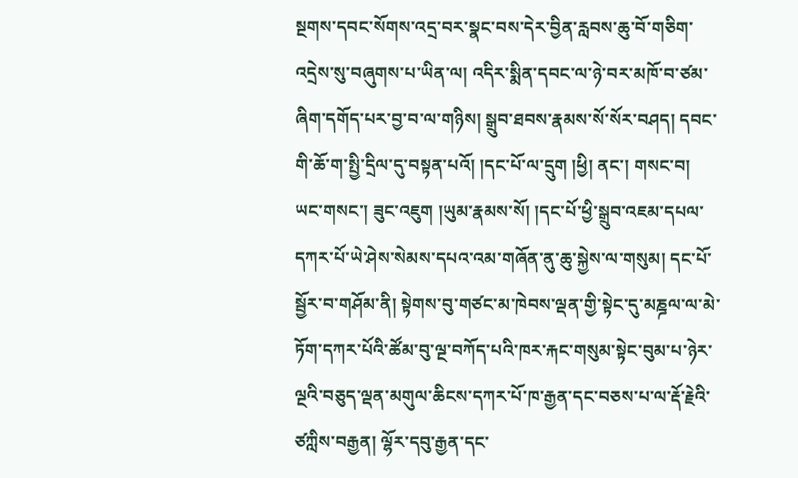སྔགས་དབང་སོགས་འདྲ་བར་སྣང་བས་དེར་བྱིན་རླབས་ཆུ་བོ་གཅིག་འདྲེས་སུ་བཞུགས་པ་ཡིན་ལ། འདིར་སྨིན་དབང་ལ་ཉེ་བར་མཁོ་བ་ཙམ་ཞིག་དགོད་པར་བྱ་བ་ལ་གཉིས། སྒྲུབ་ཐབས་རྣམས་སོ་སོར་བཤད། དབང་གི་ཆོ་ག་སྤྱི་དྲིལ་དུ་བསྟན་པའོ། །དང་པོ་ལ་དྲུག །ཕྱི། ནང་། གསང་བ། ཡང་གསང་། ཟུང་འཇུག །ཡུམ་རྣམས་སོ། །དང་པོ་ཕྱི་སྒྲུབ་འཇམ་དཔལ་དཀར་པོ་ཡེ་ཤེས་སེམས་དཔའ་འམ་གཞོན་ནུ་ཆུ་སྐྱེས་ལ་གསུམ། དང་པོ་སྦྱོར་བ་གཤོམ་ནི། སྟེགས་བུ་གཙང་མ་ཁེབས་ལྡན་གྱི་སྟེང་དུ་མཎྜལ་ལ་མེ་ཏོག་དཀར་པོའི་ཚོམ་བུ་ལྔ་བཀོད་པའི་ཁར་རྐང་གསུམ་སྟེང་བུམ་པ་ཉེར་ལྔའི་བཅུད་ལྡན་མགུལ་ཆིངས་དཀར་པོ་ཁ་རྒྱན་དང་བཅས་པ་ལ་རྡོ་རྗེའི་ཙཀླིས་བརྒྱན། ལྷོར་དབུ་རྒྱན་དང་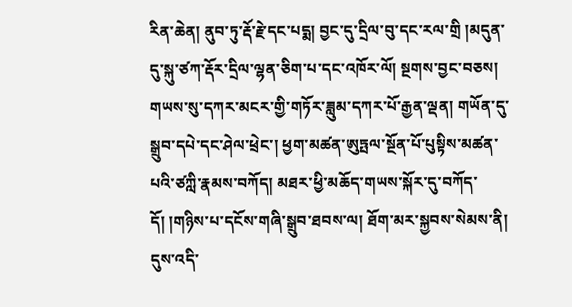རིན་ཆེན། ནུབ་ཏུ་རྡོ་རྗེ་དང་པདྨ། བྱང་དུ་དྲིལ་བུ་དང་རལ་གྲི །མདུན་དུ་སྐུ་ཙཀ་རྡོར་དྲིལ་ལྷན་ཅིག་པ་དང་འཁོར་ལོ། སྔགས་བྱང་བཅས། གཡས་སུ་དཀར་མངར་གྱི་གཏོར་ཟླུམ་དཀར་པོ་རྒྱན་ལྡན། གཡོན་དུ་སྒྲུབ་དཔེ་དང་ཤེལ་ཕྲེང་། ཕྱག་མཚན་ཨུཏྤལ་སྔོན་པོ་པུསྟིས་མཚན་པའི་ཙཀླི་རྣམས་བཀོད། མཐར་ཕྱི་མཆོད་གཡས་སྐོར་དུ་བཀོད་དོ། །གཉིས་པ་དངོས་གཞི་སྒྲུབ་ཐབས་ལ། ཐོག་མར་སྐྱབས་སེམས་ནི། དུས་འདི་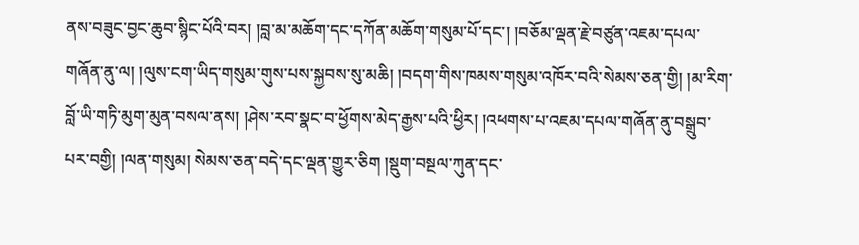ནས་བཟུང་བྱང་ཆུབ་སྙིང་པོའི་བར། །བླ་མ་མཆོག་དང་དཀོན་མཆོག་གསུམ་པོ་དང་། །བཅོམ་ལྡན་རྗེ་བཙུན་འཇམ་དཔལ་གཞོན་ནུ་ལ། །ལུས་ངག་ཡིད་གསུམ་གུས་པས་སྐྱབས་སུ་མཆི། །བདག་གིས་ཁམས་གསུམ་འཁོར་བའི་སེམས་ཅན་གྱི། །མ་རིག་བློ་ཡི་གཏི་མུག་མུན་བསལ་ནས། །ཤེས་རབ་སྣང་བ་ཕྱོགས་མེད་རྒྱས་པའི་ཕྱིར། །འཕགས་པ་འཇམ་དཔལ་གཞོན་ནུ་བསྒྲུབ་པར་བགྱི། །ལན་གསུམ། སེམས་ཅན་བདེ་དང་ལྡན་གྱུར་ཅིག །སྡུག་བསྔལ་ཀུན་དང་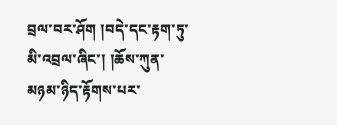བྲལ་བར་ཤོག །བདེ་དང་རྟག་ཏུ་མི་འབྲལ་ཞིང་། །ཆོས་ཀུན་མཉམ་ཉིད་རྟོགས་པར་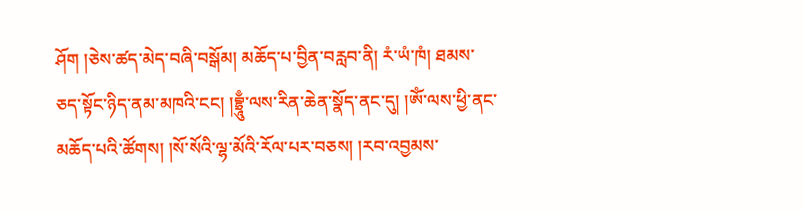ཤོག །ཅེས་ཚད་མེད་བཞི་བསྒོམ། མཆོད་པ་བྱིན་བརླབ་ནི། རཾ་ཡཾ་ཁཾ། ཐམས་ཅད་སྟོང་ཉིད་ནམ་མཁའི་ངང། །བྷྲཱུྃ་ལས་རིན་ཆེན་སྣོད་ནང་དུ། །ཨོཾ་ལས་ཕྱི་ནང་མཆོད་པའི་ཚོགས། །སོ་སོའི་ལྷ་མོའི་རོལ་པར་བཅས། །རབ་འབྱམས་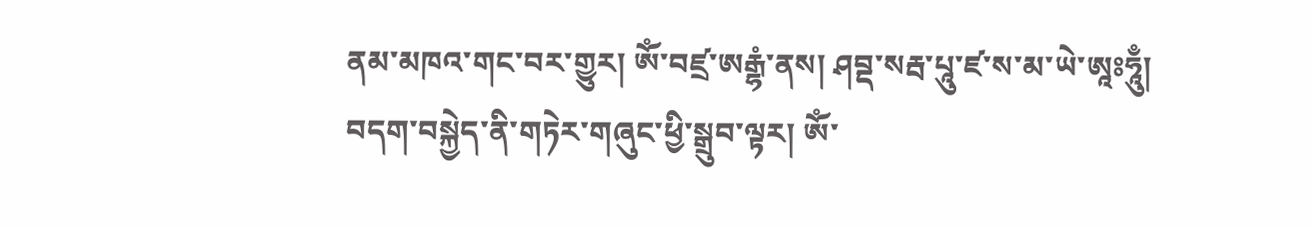ནམ་མཁའ་གང་བར་གྱུར། ཨོཾ་བཛྲ་ཨརྒྷཾ་ནས། ཤབྡ་སརྦ་པཱུ་ཛ་ས་མ་ཡེ་ཨཱཿཧཱུྃ། བདག་བསྐྱེད་ནི་གཏེར་གཞུང་ཕྱི་སྒྲུབ་ལྟར། ཨོཾ་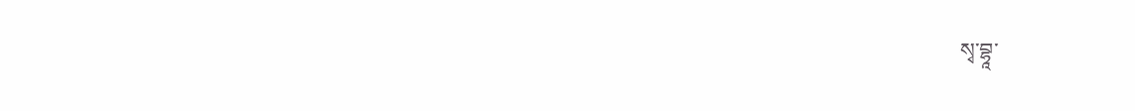སྭ་བྷཱ་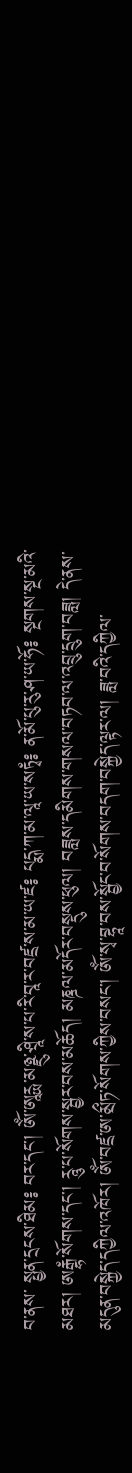བ་ནས་ སྤྱན་དྲངས་ཐིམ༔ བར་དང་། ཨོཾ་ཨཱརྻ་མཉྫུ་ཤྲཱི་ས་པ་རི་བཱ་ར་བཛྲ་ས་མ་ཡ་ཛ༔ པདྨ་ཀ་མ་ལཱ་ཡ་སཏྭཾ༔ ན་མོ་པུ་རུ་ཤ་ཡ་ཧོ༔ སྔགས་སྔ་མའི་མཐར། ཨརྒྷཾ་སོགས་དང་། རཱུ་པ་སོགས་སྦྱར་བས་མཆོད། མཎྜལ་མདོར་བསྡུས་ཕུལ། བཟླས་དམིགས་གསལ་བཏབ་ལ་འབྲུ་དྲུག་བཟླ། དེ་ནས་མདུན་བསྐྱེད་དཀྱིལ་འཁོར། ཨོཾ་བཛྲ་ཨ་མྲྀཏ་སོགས་ཀྱིས་བསང་། ཨོཾ་སྭ་བྷཱ་བས་སྦྱོང་བ་སོགས་བདག་བསྐྱེད་ལྟར་ལ། ཟླ་བའི་དཀྱིལ་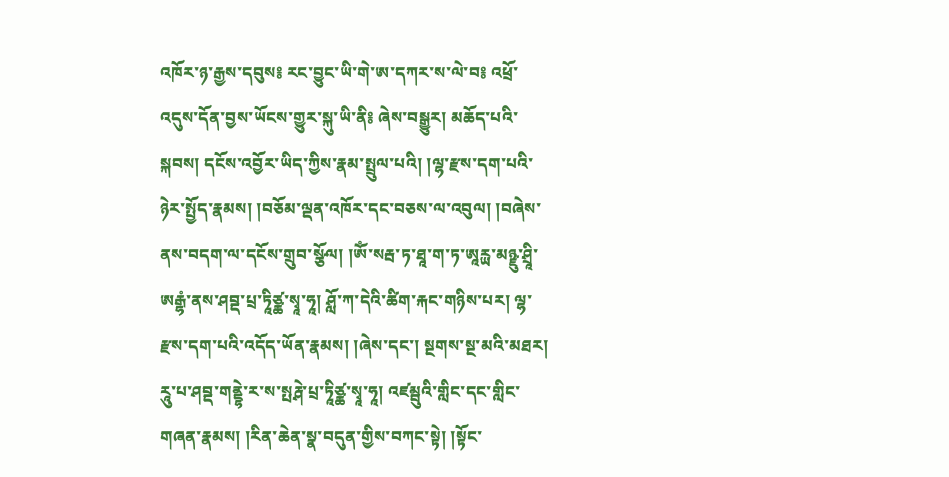འཁོར་ཉ་རྒྱས་དབུས༔ རང་བྱུང་ཡི་གེ་ཨ་དཀར་ས་ལེ་བ༔ འཕྲོ་འདུས་དོན་བྱས་ཡོངས་གྱུར་སྐུ་ཡི་ནི༔ ཞེས་བསྒྱུར། མཆོད་པའི་སྐབས། དངོས་འབྱོར་ཡིད་ཀྱིས་རྣམ་སྤྲུལ་པའི། །ལྷ་རྫས་དག་པའི་ཉེར་སྤྱོད་རྣམས། །བཅོམ་ལྡན་འཁོར་དང་བཅས་ལ་འབུལ། །བཞེས་ནས་བདག་ལ་དངོས་གྲུབ་སྩོལ། །ཨོཾ་སརྦ་ཏ་ཐཱ་ག་ཏ་ཨཱརྻ་མཉྫུ་ཤྲཱི་ཨརྒྷཾ་ནས་ཤབྡ་པྲ་ཏཱིཙྪ་སྭཱ་ཧཱ། ཤློ་ཀ་དེའི་ཚིག་རྐང་གཉིས་པར། ལྷ་རྫས་དག་པའི་འདོད་ཡོན་རྣམས། །ཞེས་དང་། སྔགས་སྔ་མའི་མཐར། རཱུ་པ་ཤབྡ་གནྡྷེ་ར་ས་སྤརྴེ་པྲ་ཏཱིཙྪ་སྭཱ་ཧཱ། འཛམྦུའི་གླིང་དང་གླིང་གཞན་རྣམས། །རིན་ཆེན་སྣ་བདུན་གྱིས་བཀང་སྟེ། །སྟོང་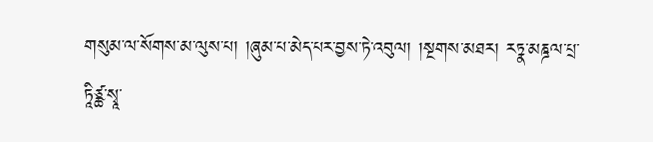གསུམ་ལ་སོགས་མ་ལུས་པ། །ཞུམ་པ་མེད་པར་བྱས་ཏེ་འབུལ། །སྔགས་མཐར། རཏྣ་མཎྜལ་པྲ་ཏཱིཙྪ་སྭཱ་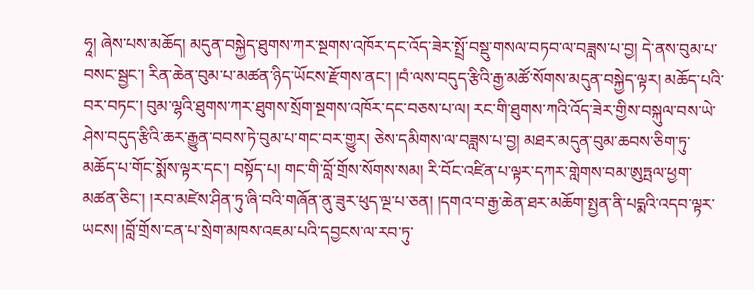ཧཱ། ཞེས་པས་མཆོད། མདུན་བསྐྱེད་ཐུགས་ཀར་སྔགས་འཁོར་དང་འོད་ཟེར་སྤྲོ་བསྡུ་གསལ་བཏབ་ལ་བཟླས་པ་བྱ། དེ་ནས་བུམ་པ་བསང་སྦྱང་། རིན་ཆེན་བུམ་པ་མཚན་ཉིད་ཡོངས་རྫོགས་ནང་། །བཾ་ལས་བདུད་རྩིའི་རྒྱ་མཚོ་སོགས་མདུན་བསྐྱེད་ལྟར། མཆོད་པའི་བར་བཏང་། བུམ་ལྷའི་ཐུགས་ཀར་ཐུགས་སྲོག་སྔགས་འཁོར་དང་བཅས་པ་ལ། རང་གི་ཐུགས་ཀའི་འོད་ཟེར་གྱིས་བསྐུལ་བས་ཡེ་ཤེས་བདུད་རྩིའི་ཆར་རྒྱུན་བབས་ཏེ་བུམ་པ་གང་བར་གྱུར། ཅེས་དམིགས་ལ་བཟླས་པ་བྱ། མཐར་མདུན་བུམ་ཆབས་ཅིག་ཏུ་མཆོད་པ་གོང་སྨོས་ལྟར་དང་། བསྟོད་པ། གང་གི་བློ་གྲོས་སོགས་སམ། རི་བོང་འཛིན་པ་ལྟར་དཀར་གླེགས་བམ་ཨུཏྤལ་ཕྱག་མཚན་ཅིང་། །རབ་མཛེས་ཤིན་ཏུ་ཞི་བའི་གཞོན་ནུ་ཟུར་ཕུད་ལྔ་པ་ཅན། །དགའ་བ་རྒྱ་ཆེན་ཐར་མཆོག་སྤྱན་ནི་པདྨའི་འདབ་ལྟར་ཡངས། །བློ་གྲོས་ངན་པ་སྲེག་མཁས་འཇམ་པའི་དབྱངས་ལ་རབ་ཏུ་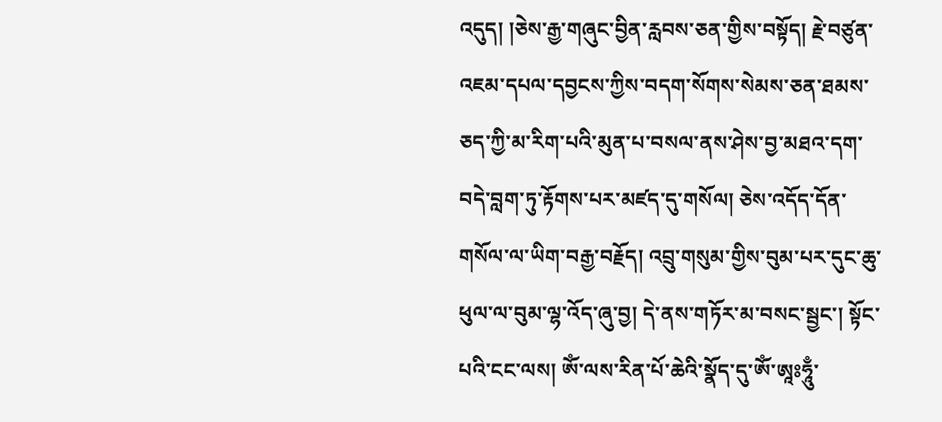འདུད། །ཅེས་རྒྱ་གཞུང་བྱིན་རླབས་ཅན་གྱིས་བསྟོད། རྗེ་བཙུན་འཇམ་དཔལ་དབྱངས་ཀྱིས་བདག་སོགས་སེམས་ཅན་ཐམས་ཅད་ཀྱི་མ་རིག་པའི་མུན་པ་བསལ་ནས་ཤེས་བྱ་མཐའ་དག་བདེ་བླག་ཏུ་རྟོགས་པར་མཛད་དུ་གསོལ། ཅེས་འདོད་དོན་གསོལ་ལ་ཡིག་བརྒྱ་བརྗོད། འབྲུ་གསུམ་གྱིས་བུམ་པར་དུང་ཆུ་ཕུལ་ལ་བུམ་ལྷ་འོད་ཞུ་བྱ། དེ་ནས་གཏོར་མ་བསང་སྦྱང་། སྟོང་པའི་ངང་ལས། ཨོཾ་ལས་རིན་པོ་ཆེའི་སྣོད་དུ་ཨོཾ་ཨཱཿཧཱུྃ་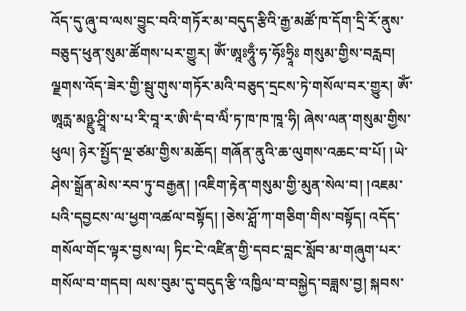འོད་དུ་ཞུ་བ་ལས་བྱུང་བའི་གཏོར་མ་བདུད་རྩིའི་རྒྱ་མཚོ་ཁ་དོག་དྲི་རོ་ནུས་བཅུད་ཕུན་སུམ་ཚོགས་པར་གྱུར། ཨོཾ་ཨཱཿཧཱུྃ་ཧ་ཧོཿཧྲཱིཿ གསུམ་གྱིས་བརླབ། ལྗགས་འོད་ཟེར་གྱི་སྦུ་གུས་གཏོར་མའི་བཅུད་དྲངས་ཏེ་གསོལ་བར་གྱུར། ཨོཾ་ཨཱརྻ་མཉྫུ་ཤྲཱི་ས་པ་རི་བཱ་ར་ཨི་དཾ་བ་ལིཾ་ཏ་ཁ་ཁ་ཁཱ་ཧི། ཞེས་ལན་གསུམ་གྱིས་ཕུལ། ཉེར་སྤྱོད་ལྔ་ཙམ་གྱིས་མཆོད། གཞོན་ནུའི་ཆ་ལུགས་འཆང་བ་པོ། །ཡེ་ཤེས་སྒྲོན་མེས་རབ་ཏུ་བརྒྱན། །འཇིག་རྟེན་གསུམ་གྱི་མུན་སེལ་བ། །འཇམ་པའི་དབྱངས་ལ་ཕྱག་འཚལ་བསྟོད། །ཅེས་ཤློ་ཀ་གཅིག་གིས་བསྟོད། འདོད་གསོལ་གོང་ལྟར་བྱས་ལ། ཏིང་ངེ་འཛིན་གྱི་དབང་བླང་སློབ་མ་གཞུག་པར་གསོལ་བ་གདབ། ལས་བུམ་དུ་བདུད་རྩི་འཁྱིལ་བ་བསྐྱེད་བཟླས་བྱ། སྐབས་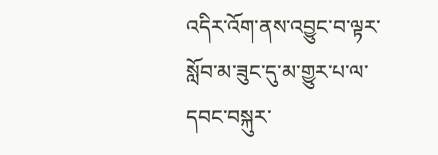འདིར་འོག་ནས་འབྱུང་བ་ལྟར་སློབ་མ་ཟུང་དུ་མ་གྱུར་པ་ལ་དབང་བསྐུར་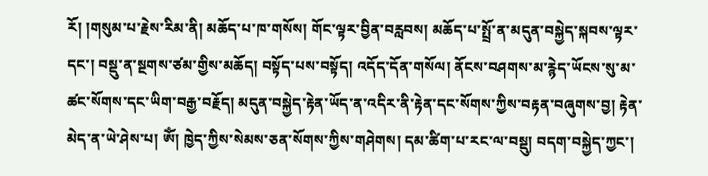རོ། །གསུམ་པ་རྗེས་རིམ་ནི། མཆོད་པ་ཁ་གསོས། གོང་ལྟར་བྱིན་བརླབས། མཆོད་པ་སྤྲོ་ན་མདུན་བསྐྱེད་སྐབས་ལྟར་དང་། བསྡུ་ན་སྔགས་ཙམ་གྱིས་མཆོད། བསྟོད་པས་བསྟོད། འདོད་དོན་གསོལ། ནོངས་བཤགས་མ་རྙེད་ཡོངས་སུ་མ་ཚང་སོགས་དང་ཡིག་བརྒྱ་བརྗོད། མདུན་བསྐྱེད་རྟེན་ཡོད་ན་འདིར་ནི་རྟེན་དང་སོགས་ཀྱིས་བརྟན་བཞུགས་བྱ། རྟེན་མེད་ན་ཡེ་ཤེས་པ། ཨོཾ། ཁྱེད་ཀྱིས་སེམས་ཅན་སོགས་ཀྱིས་གཤེགས། དམ་ཚིག་པ་རང་ལ་བསྡུ། བདག་བསྐྱེད་ཀྱང་།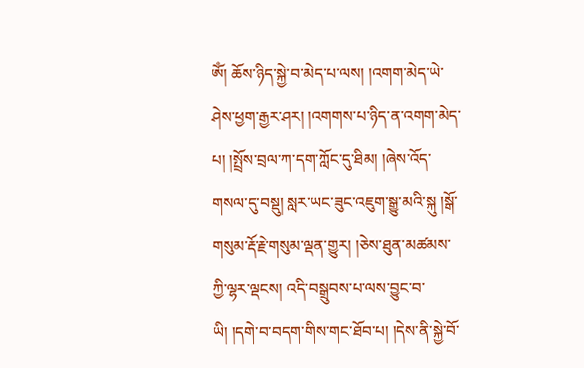ཨོཾ། ཆོས་ཉིད་སྐྱེ་བ་མེད་པ་ལས། །འགག་མེད་ཡེ་ཤེས་ཕྱག་རྒྱར་ཤར། །འགགས་པ་ཉིད་ན་འགག་མེད་པ། །སྤྲོས་བྲལ་ཀ་དག་ཀློང་དུ་ཐིམ། །ཞེས་འོད་གསལ་དུ་བསྡུ། སླར་ཡང་ཟུང་འཇུག་སྒྱུ་མའི་སྐུ །སྒོ་གསུམ་རྡོ་རྗེ་གསུམ་ལྡན་གྱུར། །ཅེས་ཐུན་མཚམས་ཀྱི་ལྷར་ལྡངས། འདི་བསྒྲུབས་པ་ལས་བྱུང་བ་ཡི། །དགེ་བ་བདག་གིས་གང་ཐོབ་པ། །དེས་ནི་སྐྱེ་བོ་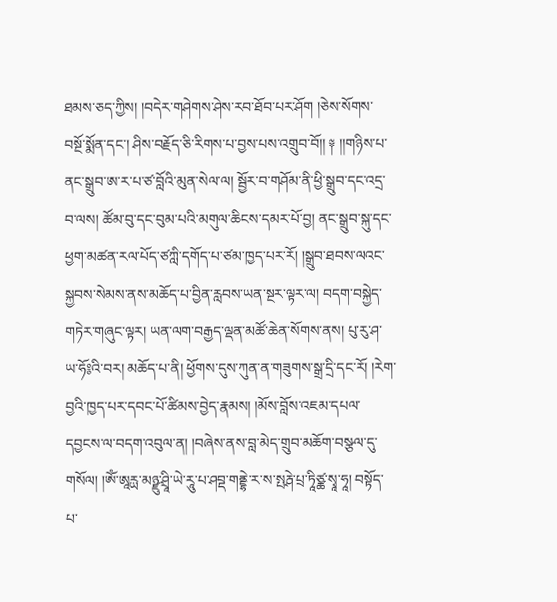ཐམས་ཅད་ཀྱིས། །བདེར་གཤེགས་ཤེས་རབ་ཐོབ་པར་ཤོག །ཅེས་སོགས་བསྔོ་སྨོན་དང་། ཤིས་བརྗོད་ཅི་རིགས་པ་བྱས་པས་འགྲུབ་བོ།། ༈ །།གཉིས་པ་ནང་སྒྲུབ་ཨ་ར་པ་ཙ་བློའི་མུན་སེལ་ལ། སྦྱོར་བ་གཤོམ་ནི་ཕྱི་སྒྲུབ་དང་འདྲ་བ་ལས། ཚོམ་བུ་དང་བུམ་པའི་མགུལ་ཆིངས་དམར་པོ་བྱ། ནང་སྒྲུབ་སྐུ་དང་ཕྱག་མཚན་རལ་པོད་ཙཀླི་དགོད་པ་ཙམ་ཁྱད་པར་རོ། །སྒྲུབ་ཐབས་ལའང་སྐྱབས་སེམས་ནས་མཆོད་པ་བྱིན་རླབས་ཡན་སྔར་ལྟར་ལ། བདག་བསྐྱེད་གཏེར་གཞུང་ལྟར། ཡན་ལག་བརྒྱད་ལྡན་མཚོ་ཆེན་སོགས་ནས། པུ་རུ་ཤ་ཡ་ཧོ༔འི་བར། མཆོད་པ་ནི། ཕྱོགས་དུས་ཀུན་ན་གཟུགས་སྒྲ་དྲི་དང་རོ། །རེག་བྱའི་ཁྱད་པར་དབང་པོ་ཚིམས་བྱེད་རྣམས། །མོས་བློས་འཇམ་དཔལ་དབྱངས་ལ་བདག་འབུལ་ན། །བཞེས་ནས་བླ་མེད་གྲུབ་མཆོག་བསྩལ་དུ་གསོལ། །ཨོཾ་ཨཱརྻ་མཉྫུ་ཤྲཱི་ཡེ་རཱུ་པ་ཤབྡ་གནྡྷེ་ར་ས་སྤརྴེ་པྲ་ཏཱིཙྪ་སྭཱ་ཧཱ། བསྟོད་པ་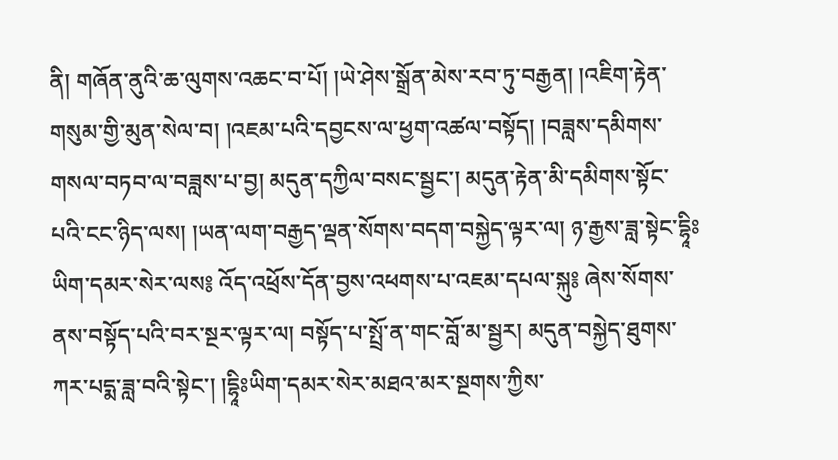ནི། གཞོན་ནུའི་ཆ་ལུགས་འཆང་བ་པོ། །ཡེ་ཤེས་སྒྲོན་མེས་རབ་ཏུ་བརྒྱན། །འཇིག་རྟེན་གསུམ་གྱི་མུན་སེལ་བ། །འཇམ་པའི་དབྱངས་ལ་ཕྱག་འཚལ་བསྟོད། །བཟླས་དམིགས་གསལ་བཏབ་ལ་བཟླས་པ་བྱ། མདུན་དཀྱིལ་བསང་སྦྱང་། མདུན་རྟེན་མི་དམིགས་སྟོང་པའི་ངང་ཉིད་ལས། །ཡན་ལག་བརྒྱད་ལྡན་སོགས་བདག་བསྐྱེད་ལྟར་ལ། ཉ་རྒྱས་ཟླ་སྟེང་དྷཱིཿཡིག་དམར་སེར་ལས༔ འོད་འཕྲོས་དོན་བྱས་འཕགས་པ་འཇམ་དཔལ་སྐུ༔ ཞེས་སོགས་ནས་བསྟོད་པའི་བར་སྔར་ལྟར་ལ། བསྟོད་པ་སྤྲོ་ན་གང་བློ་མ་སྦྱར། མདུན་བསྐྱེད་ཐུགས་ཀར་པདྨ་ཟླ་བའི་སྟེང་། །དྷཱིཿཡིག་དམར་སེར་མཐའ་མར་སྔགས་ཀྱིས་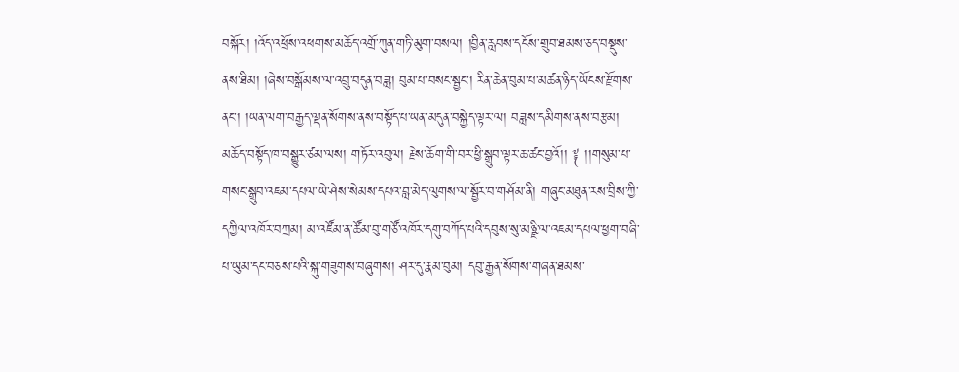བསྐོར། །འོད་འཕྲོས་འཕགས་མཆོད་འགྲོ་ཀུན་གཏི་མུག་བསལ། །བྱིན་རླབས་དངོས་གྲུབ་ཐམས་ཅད་བསྡུས་ནས་ཐིམ། །ཞེས་བསྒོམས་ལ་འབྲུ་བདུན་བཟླ། བུམ་པ་བསང་སྦྱང་། རིན་ཆེན་བུམ་པ་མཚན་ཉིད་ཡོངས་རྫོགས་ནང་། །ཡན་ལག་བརྒྱད་ལྡན་སོགས་ནས་བསྟོད་པ་ཡན་མདུན་བསྐྱེད་ལྟར་ལ། བཟླས་དམིགས་ནས་བརྩམ། མཆོད་བསྟོད་ཁ་བསྒྱུར་ཙམ་ལས། གཏོར་འབུལ། རྗེས་ཆོག་གི་བར་ཕྱི་སྒྲུབ་ལྟར་ཆ་ཚང་བྱའོ།། ༈ །།གསུམ་པ་གསང་སྒྲུབ་འཇམ་དཔལ་ཡེ་ཤེས་སེམས་དཔའ་བླ་མེད་ལུགས་ལ་སྦྱོར་བ་གཤོམ་ནི། གཞུང་མཐུན་རས་བྲིས་ཀྱི་དཀྱིལ་འཁོར་བཀྲམ། མ་འཛོམ་ན་ཚོམ་བུ་གཙོ་འཁོར་དགུ་བཀོད་པའི་དབུས་སུ་མཉྫི་ལ་འཇམ་དཔལ་ཕྱག་བཞི་པ་ཡུམ་དང་བཅས་པའི་སྐུ་གཟུགས་བཞུགས། ཤར་དུ་རྣམ་བུམ། དབུ་རྒྱན་སོགས་གཞན་ཐམས་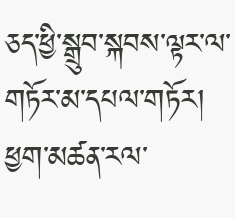ཅད་ཕྱི་སྒྲུབ་སྐབས་ལྟར་ལ་གཏོར་མ་དཔལ་གཏོར། ཕྱག་མཚན་རལ་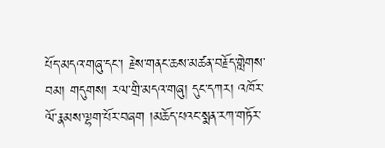པོད་མདའ་གཞུ་དང་། རྗེས་གནང་ཆས་མཚན་བརྗོད་གླེགས་བམ། གདུགས། རལ་གྲི་མདའ་གཞུ། དུང་དཀར། འཁོར་ལོ་རྣམས་ལྷག་པོར་བཞག །མཆོད་པའང་སྨན་རཀ་གཏོར་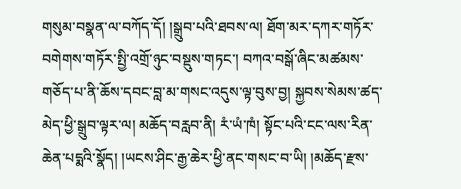གསུམ་བསྣན་ལ་བཀོད་དོ། །སྒྲུབ་པའི་ཐབས་ལ། ཐོག་མར་དཀར་གཏོར་བགེགས་གཏོར་སྤྱི་འགྲོ་ཉུང་བསྡུས་གཏང་། བཀའ་བསྒོ་ཞིང་མཚམས་གཅོད་པ་ནི་ཆོས་དབང་བླ་མ་གསང་འདུས་ལྟ་བུས་བྱ། སྐྱབས་སེམས་ཚད་མེད་ཕྱི་སྒྲུབ་ལྟར་ལ། མཆོད་བརླབ་ནི། རཾ་ཡཾ་ཁཾ། སྟོང་པའི་ངང་ལས་རིན་ཆེན་པདྨའི་སྣོད། །ཡངས་ཤིང་རྒྱ་ཆེར་ཕྱི་ནང་གསང་བ་ཡི། །མཆོད་རྫས་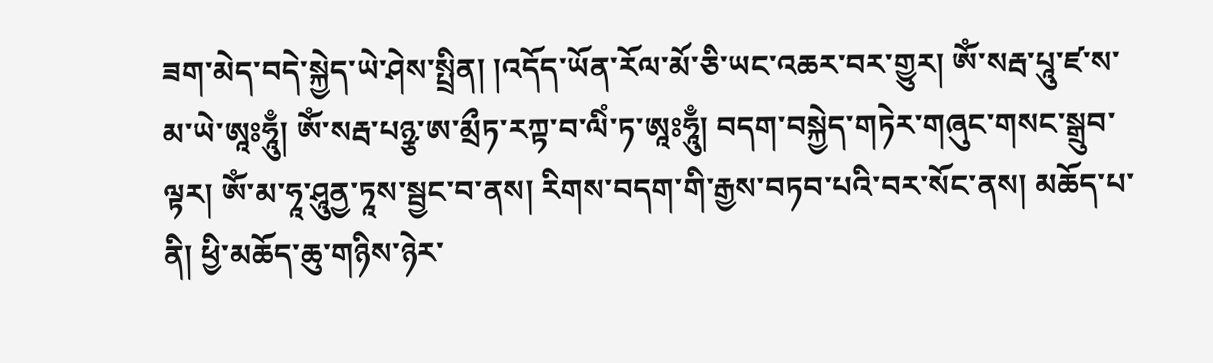ཟག་མེད་བདེ་སྐྱེད་ཡེ་ཤེས་སྤྲིན། །འདོད་ཡོན་རོལ་མོ་ཅི་ཡང་འཆར་བར་གྱུར། ཨོཾ་སརྦ་པཱུ་ཛ་ས་མ་ཡེ་ཨཱཿཧཱུྃ། ཨོཾ་སརྦ་པཉྩ་ཨ་མྲྀཏ་རཀྟ་བ་ལིཾ་ཏ་ཨཱཿཧཱུྃ། བདག་བསྐྱེད་གཏེར་གཞུང་གསང་སྒྲུབ་ལྟར། ཨོཾ་མ་ཧཱ་ཤཱུནྱ་ཏཱས་སྦྱང་བ་ནས། རིགས་བདག་གི་རྒྱས་བཏབ་པའི་བར་སོང་ནས། མཆོད་པ་ནི། ཕྱི་མཆོད་ཆུ་གཉིས་ཉེར་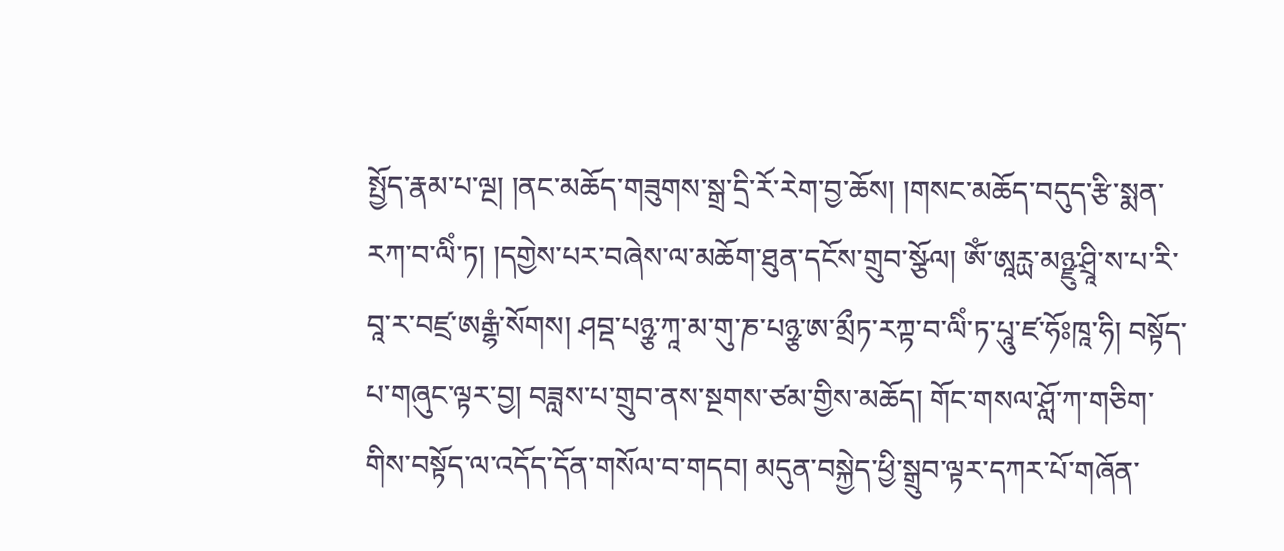སྤྱོད་རྣམ་པ་ལྔ། །ནང་མཆོད་གཟུགས་སྒྲ་དྲི་རོ་རེག་བྱ་ཆོས། །གསང་མཆོད་བདུད་རྩི་སྨན་རཀ་བ་ལིཾ་ཏ། །དགྱེས་པར་བཞེས་ལ་མཆོག་ཐུན་དངོས་གྲུབ་སྩོལ། ཨོཾ་ཨཱརྻ་མཉྫུ་ཤྲཱི་ས་པ་རི་བཱ་ར་བཛྲ་ཨརྒྷཾ་སོགས། ཤབྡ་པཉྩ་ཀཱ་མ་གུ་ཎ་པཉྩ་ཨ་མྲྀཏ་རཀྟ་བ་ལིཾ་ཏ་པཱུ་ཛ་ཧོཿཁཱ་ཧི། བསྟོད་པ་གཞུང་ལྟར་བྱ། བཟླས་པ་གྲུབ་ནས་སྔགས་ཙམ་གྱིས་མཆོད། གོང་གསལ་ཤློ་ཀ་གཅིག་གིས་བསྟོད་ལ་འདོད་དོན་གསོལ་བ་གདབ། མདུན་བསྐྱེད་ཕྱི་སྒྲུབ་ལྟར་དཀར་པོ་གཞོན་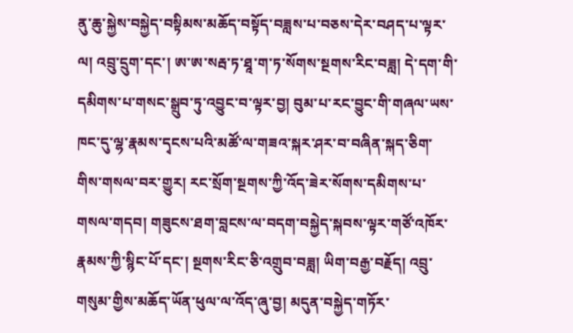ནུ་ཆུ་སྐྱེས་བསྐྱེད་བསྟིམས་མཆོད་བསྟོད་བཟླས་པ་བཅས་དེར་བཤད་པ་ལྟར་ལ། འབྲུ་དྲུག་དང་། ཨ་ཨ་སརྦ་ཏ་ཐཱ་ག་ཏ་སོགས་སྔགས་རིང་བཟླ། དེ་དག་གི་དམིགས་པ་གསང་སྒྲུབ་ཏུ་འབྱུང་བ་ལྟར་བྱ། བུམ་པ་རང་བྱུང་གི་གཞལ་ཡས་ཁང་དུ་ལྷ་རྣམས་དྭངས་པའི་མཚོ་ལ་གཟའ་སྐར་ཤར་བ་བཞིན་སྐད་ཅིག་གིས་གསལ་བར་གྱུར། རང་སྲོག་སྔགས་ཀྱི་འོད་ཟེར་སོགས་དམིགས་པ་གསལ་གདབ། གཟུངས་ཐག་བླངས་ལ་བདག་བསྐྱེད་སྐབས་ལྟར་གཙོ་འཁོར་རྣམས་ཀྱི་སྙིང་པོ་དང་། སྔགས་རིང་ཅི་འགྲུབ་བཟླ། ཡིག་བརྒྱ་བརྗོད། འབྲུ་གསུམ་གྱིས་མཆོད་ཡོན་ཕུལ་ལ་འོད་ཞུ་བྱ། མདུན་བསྐྱེད་གཏོར་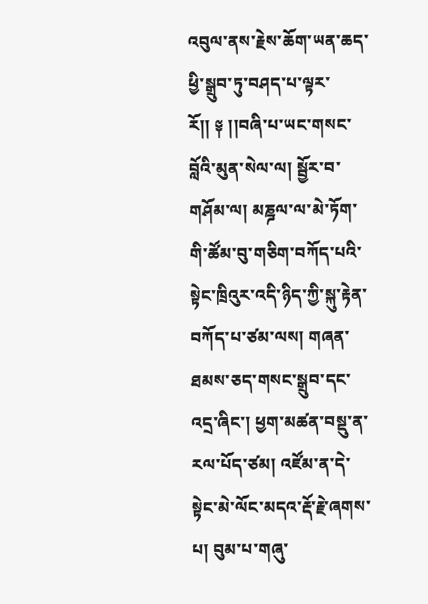འབུལ་ནས་རྗེས་ཆོག་ཡན་ཆད་ཕྱི་སྒྲུབ་ཏུ་བཤད་པ་ལྟར་རོ།། ༈ །།བཞི་པ་ཡང་གསང་བློའི་མུན་སེལ་ལ། སྦྱོར་བ་གཤོམ་ལ། མཎྜལ་ལ་མེ་ཏོག་གི་ཚོམ་བུ་གཅིག་བཀོད་པའི་སྟེང་ཁྲིའུར་འདི་ཉིད་ཀྱི་སྐུ་རྟེན་བཀོད་པ་ཙམ་ལས། གཞན་ཐམས་ཅད་གསང་སྒྲུབ་དང་འདྲ་ཞིང་། ཕྱག་མཚན་བསྡུ་ན་རལ་པོད་ཙམ། འཛོམ་ན་དེ་སྟེང་མེ་ལོང་མདའ་རྡོ་རྗེ་ཞགས་པ། བུམ་པ་གཞུ་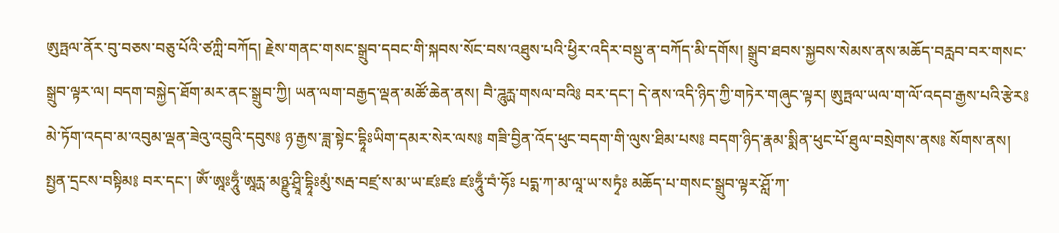ཨུཏྤལ་ནོར་བུ་བཅས་བཅུ་པོའི་ཙཀླི་བཀོད། རྗེས་གནང་གསང་སྒྲུབ་དབང་གི་སྐབས་སོང་བས་འཐུས་པའི་ཕྱིར་འདིར་བསྡུ་ན་བཀོད་མི་དགོས། སྒྲུབ་ཐབས་སྐྱབས་སེམས་ནས་མཆོད་བརླབ་བར་གསང་སྒྲུབ་ལྟར་ལ། བདག་བསྐྱེད་ཐོག་མར་ནང་སྒྲུབ་ཀྱི། ཡན་ལག་བརྒྱད་ལྡན་མཚོ་ཆེན་ནས། བཻ་ཌཱུརྻ་གསལ་བའི༔ བར་དང་། དེ་ནས་འདི་ཉིད་ཀྱི་གཏེར་གཞུང་ལྟར། ཨུཏྤལ་ཡལ་ག་ལོ་འདབ་རྒྱས་པའི་རྩེར༔ མེ་ཏོག་འདབ་མ་འབུམ་ལྡན་ཟེའུ་འབྲུའི་དབུས༔ ཉ་རྒྱས་ཟླ་སྟེང་དྷཱིཿཡིག་དམར་སེར་ལས༔ གཟི་བྱིན་འོད་ཕུང་བདག་གི་ལུས་ཐིམ་པས༔ བདག་ཉིད་རྣམ་སྨིན་ཕུང་པོ་ཐུལ་བསྲེགས་ནས༔ སོགས་ནས། སྤྱན་དྲངས་བསྟིམ༔ བར་དང་། ཨོཾ་ཨཱཿཧཱུྃ་ཨཱརྻ་མཉྫུ་ཤྲཱི་དྷཱིཿམུཾ་སརྦ་བཛྲ་ས་མ་ཡ་ཛཿཛཿ ཛཿཧཱུྃ་བཾ་ཧོཿ པདྨ་ཀ་མ་ལཱ་ཡ་སཏྭཾཿ མཆོད་པ་གསང་སྒྲུབ་ལྟར་ཤློ་ཀ་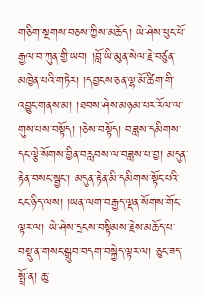གཅིག་སྔགས་བཅས་ཀྱིས་མཆོད། ཡེ་ཤེས་ཕུང་པོ་རྒྱལ་བ་ཀུན་གྱི་ཡབ། །བློ་ཡི་མུན་སེལ་རྗེ་བཙུན་མཁྱེན་པའི་གཏེར། །དབྱངས་ཅན་ལྷ་མོ་ཚིག་གི་འབྱུང་གནས་མ། །ཐབས་ཤེས་མཉམ་པར་རོལ་ལ་གུས་པས་བསྟོད། །ཅེས་བསྟོད། བཟླས་དམིགས་དང་ལྕེ་སོགས་བྱིན་བརླབས་ལ་བཟླས་པ་བྱ། མདུན་རྟེན་བསང་སྦྱང་། མདུན་རྟེན་མི་དམིགས་སྟོང་པའི་ངང་ཉིད་ལས། །ཡན་ལག་བརྒྱད་ལྡན་སོགས་གོང་ལྟར་ལ། ཡེ་ཤེས་དྲངས་བསྟིམས་རྗེས་མཆོད་པ་བསྡུ་ན་གསང་སྒྲུབ་བདག་བསྐྱེད་ལྟར་ལ། ཅུང་ཟད་སྤྲོ་ན། ཆུ་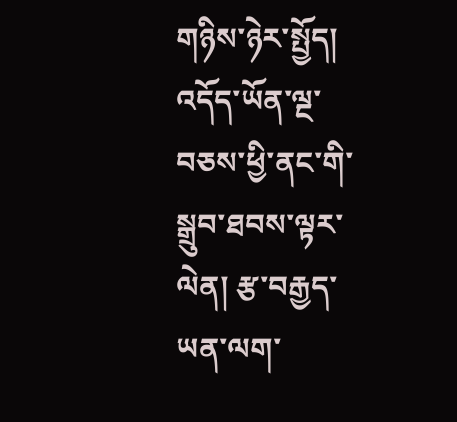གཉིས་ཉེར་སྤྱོད། འདོད་ཡོན་ལྔ་བཅས་ཕྱི་ནང་གི་སྒྲུབ་ཐབས་ལྟར་ལེན། རྩ་བརྒྱད་ཡན་ལག་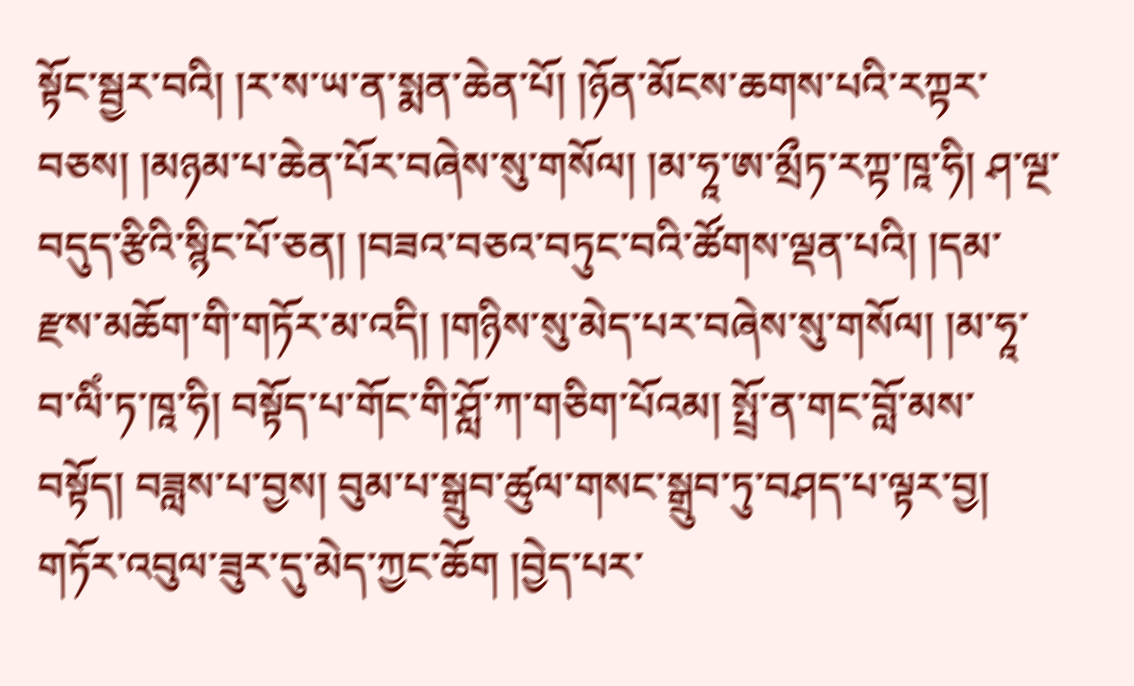སྟོང་སྦྱར་བའི། །ར་ས་ཡ་ན་སྨན་ཆེན་པོ། །ཉོན་མོངས་ཆགས་པའི་རཀྟར་བཅས། །མཉམ་པ་ཆེན་པོར་བཞེས་སུ་གསོལ། །མ་ཧཱ་ཨ་མྲྀཏ་རཀྟ་ཁཱ་ཧི། ཤ་ལྔ་བདུད་རྩིའི་སྙིང་པོ་ཅན། །བཟའ་བཅའ་བཏུང་བའི་ཚོགས་ལྡན་པའི། །དམ་རྫས་མཆོག་གི་གཏོར་མ་འདི། །གཉིས་སུ་མེད་པར་བཞེས་སུ་གསོལ། །མ་ཧཱ་བ་ལིཾ་ཏ་ཁཱ་ཧི། བསྟོད་པ་གོང་གི་ཤློ་ཀ་གཅིག་པོའམ། སྤྲོ་ན་གང་བློ་མས་བསྟོད། བཟླས་པ་བྱས། བུམ་པ་སྒྲུབ་ཚུལ་གསང་སྒྲུབ་ཏུ་བཤད་པ་ལྟར་བྱ། གཏོར་འབུལ་ཟུར་དུ་མེད་ཀྱང་ཆོག །བྱེད་པར་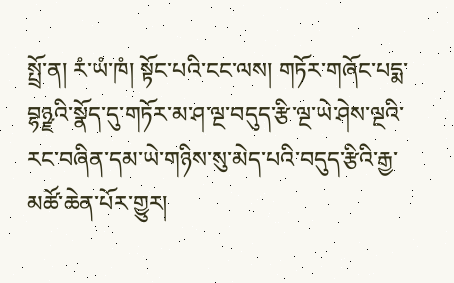སྤྲོ་ན། རཾ་ཡཾ་ཁཾ། སྟོང་པའི་ངང་ལས། གཏོར་གཞོང་པདྨ་བྷཉྫའི་སྣོད་དུ་གཏོར་མ་ཤ་ལྔ་བདུད་རྩི་ལྔ་ཡེ་ཤེས་ལྔའི་རང་བཞིན་དམ་ཡེ་གཉིས་སུ་མེད་པའི་བདུད་རྩིའི་རྒྱ་མཚོ་ཆེན་པོར་གྱུར།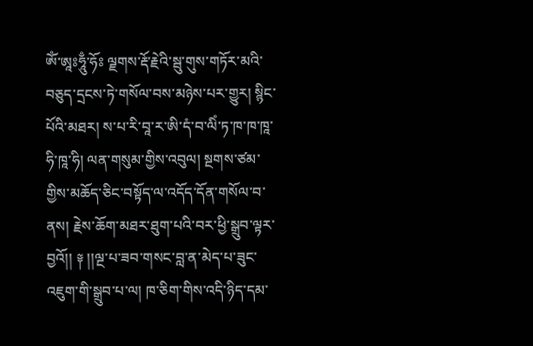ཨོཾ་ཨཱཿཧཱུྃ་ཧོཿ ལྗགས་རྡོ་རྗེའི་སྦུ་གུས་གཏོར་མའི་བཅུད་དྲངས་ཏེ་གསོལ་བས་མཉེས་པར་གྱུར། སྙིང་པོའི་མཐར། ས་པ་རི་བཱ་ར་ཨི་དཾ་བ་ལིཾ་ཏ་ཁ་ཁ་ཁཱ་ཧི་ཁཱ་ཧི། ལན་གསུམ་གྱིས་འབུལ། སྔགས་ཙམ་གྱིས་མཆོད་ཅིང་བསྟོད་ལ་འདོད་དོན་གསོལ་བ་ནས། རྗེས་ཆོག་མཐར་ཐུག་པའི་བར་ཕྱི་སྒྲུབ་ལྟར་བྱའོ།། ༈ །།ལྔ་པ་ཟབ་གསང་བླ་ན་མེད་པ་ཟུང་འཇུག་གི་སྒྲུབ་པ་ལ། ཁ་ཅིག་གིས་འདི་ཉིད་དམ་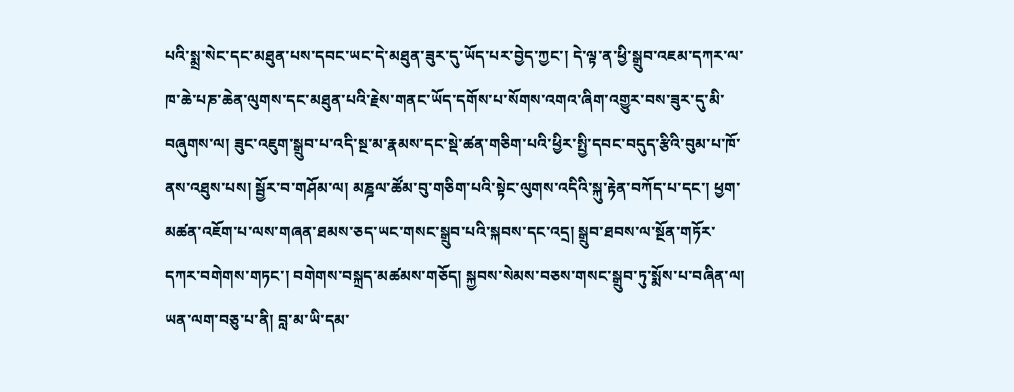པའི་སྨྲ་སེང་དང་མཐུན་པས་དབང་ཡང་དེ་མཐུན་ཟུར་དུ་ཡོད་པར་བྱེད་ཀྱང་། དེ་ལྟ་ན་ཕྱི་སྒྲུབ་འཇམ་དཀར་ལ་ཁ་ཆེ་པཎ་ཆེན་ལུགས་དང་མཐུན་པའི་རྗེས་གནང་ཡོད་དགོས་པ་སོགས་འགའ་ཞིག་འགྱུར་བས་ཟུར་དུ་མི་བཞུགས་ལ། ཟུང་འཇུག་སྒྲུབ་པ་འདི་སྔ་མ་རྣམས་དང་སྡེ་ཚན་གཅིག་པའི་ཕྱིར་སྤྱི་དབང་བདུད་རྩིའི་བུམ་པ་ཁོ་ནས་འཐུས་པས། སྦྱོར་བ་གཤོམ་ལ། མཎྜལ་ཚོམ་བུ་གཅིག་པའི་སྟེང་ལུགས་འདིའི་སྐུ་རྟེན་བཀོད་པ་དང་། ཕྱག་མཚན་འཇོག་པ་ལས་གཞན་ཐམས་ཅད་ཡང་གསང་སྒྲུབ་པའི་སྐབས་དང་འདྲ། སྒྲུབ་ཐབས་ལ་སྔོན་གཏོར་དཀར་བགེགས་གཏང་། བགེགས་བསྐྲད་མཚམས་གཅོད། སྐྱབས་སེམས་བཅས་གསང་སྒྲུབ་ཏུ་སྨོས་པ་བཞིན་ལ། ཡན་ལག་བཅུ་པ་ནི། བླ་མ་ཡི་དམ་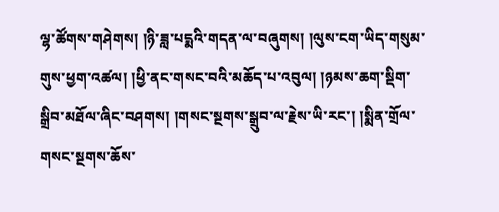ལྷ་ཚོགས་གཤེགས། །ཉི་ཟླ་པདྨའི་གདན་ལ་བཞུགས། །ལུས་ངག་ཡིད་གསུམ་གུས་ཕྱག་འཚལ། །ཕྱི་ནང་གསང་བའི་མཆོད་པ་འབུལ། །ཉམས་ཆག་སྡིག་སྒྲིབ་མཐོལ་ཞིང་བཤགས། །གསང་སྔགས་སྒྲུབ་ལ་རྗེས་ཡི་རང་། །སྨིན་གྲོལ་གསང་སྔགས་ཆོས་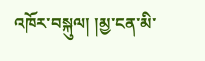འཁོར་བསྐུལ། །མྱ་ངན་མི་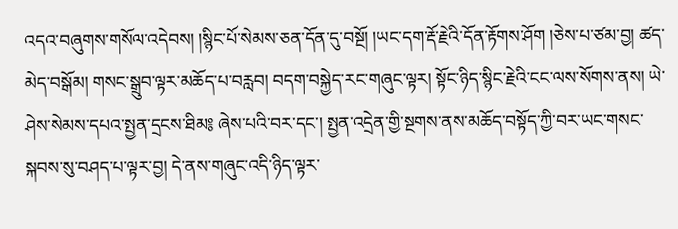འདའ་བཞུགས་གསོལ་འདེབས། །སྙིང་པོ་སེམས་ཅན་དོན་དུ་བསྔོ། །ཡང་དག་རྡོ་རྗེའི་དོན་རྟོགས་ཤོག །ཅེས་པ་ཙམ་བྱ། ཚད་མེད་བསྒོམ། གསང་སྒྲུབ་ལྟར་མཆོད་པ་བརླབ། བདག་བསྐྱེད་རང་གཞུང་ལྟར། སྟོང་ཉིད་སྙིང་རྗེའི་ངང་ལས་སོགས་ནས། ཡེ་ཤེས་སེམས་དཔའ་སྤྱན་དྲངས་ཐིམ༔ ཞེས་པའི་བར་དང་། སྤྱན་འདྲེན་གྱི་སྔགས་ནས་མཆོད་བསྟོད་ཀྱི་བར་ཡང་གསང་སྐབས་སུ་བཤད་པ་ལྟར་བྱ། དེ་ནས་གཞུང་འདི་ཉིད་ལྟར་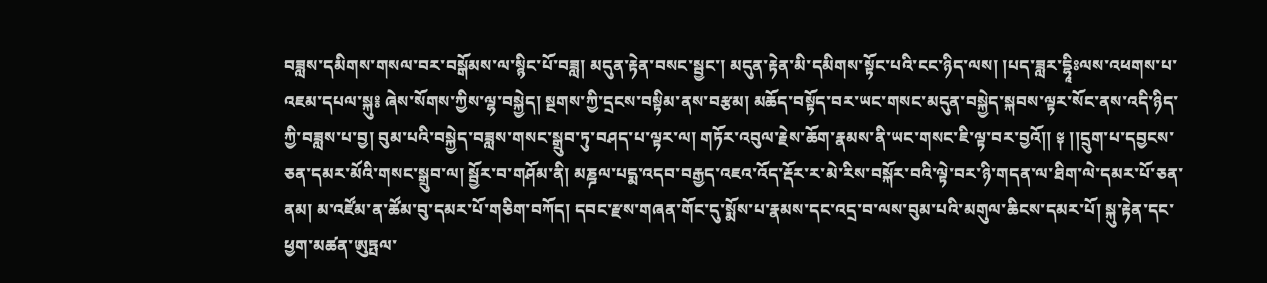བཟླས་དམིགས་གསལ་བར་བསྒོམས་ལ་སྙིང་པོ་བཟླ། མདུན་རྟེན་བསང་སྦྱང་། མདུན་རྟེན་མི་དམིགས་སྟོང་པའི་ངང་ཉིད་ལས། །པད་ཟླར་དྷཱིཿལས་འཕགས་པ་འཇམ་དཔལ་སྐུ༔ ཞེས་སོགས་ཀྱིས་ལྷ་བསྐྱེད། སྔགས་ཀྱི་དྲངས་བསྟིམ་ནས་བརྩམ། མཆོད་བསྟོད་བར་ཡང་གསང་མདུན་བསྐྱེད་སྐབས་ལྟར་སོང་ནས་འདི་ཉིད་ཀྱི་བཟླས་པ་བྱ། བུམ་པའི་བསྐྱེད་བཟླས་གསང་སྒྲུབ་ཏུ་བཤད་པ་ལྟར་ལ། གཏོར་འབུལ་རྗེས་ཆོག་རྣམས་ནི་ཡང་གསང་ཇི་ལྟ་བར་བྱའོ།། ༈ །།དྲུག་པ་དབྱངས་ཅན་དམར་མོའི་གསང་སྒྲུབ་ལ། སྦྱོར་བ་གཤོམ་ནི། མཎྜལ་པདྨ་འདབ་བརྒྱད་འཇའ་འོད་རྡོར་ར་མེ་རིས་བསྐོར་བའི་ལྟེ་བར་ཉི་གདན་ལ་ཐིག་ལེ་དམར་པོ་ཅན་ནམ། མ་འཛོམ་ན་ཚོམ་བུ་དམར་པོ་གཅིག་བཀོད། དབང་རྫས་གཞན་གོང་དུ་སྨོས་པ་རྣམས་དང་འདྲ་བ་ལས་བུམ་པའི་མགུལ་ཆིངས་དམར་པོ། སྐུ་རྟེན་དང་ཕྱག་མཚན་ཨུཏྤལ་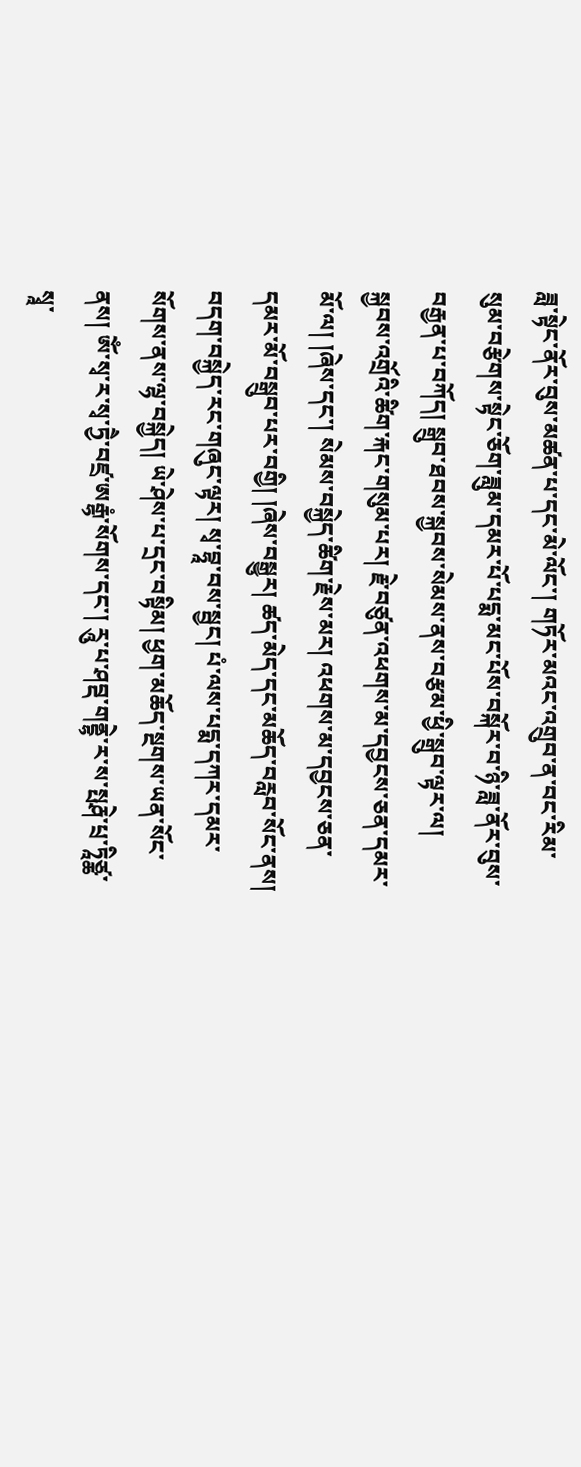ཟླ་སྟེང་ནོར་བུས་མཚན་པ་དང་མེ་ལོང་། གཏོར་མའང་འགྲུབ་ན་བང་རིམ་སུམ་བརྩེགས་སྟེང་ཅོག་ཟླུམ་དམར་པོ་པདྨ་མང་པོས་བསྐོར་བ་ཉི་ཟླ་ནོར་བུས་བརྒྱན་པ་བཀོད། སྒྲུབ་ཐབས་སྐྱབས་སེམས་ནས་བརྩམ་ཕྱི་སྒྲུབ་ལྟར་ལ། སྐྱབས་འགྲོའི་ཚིག་རྐང་གསུམ་པར། རྗེ་བཙུན་འཕགས་མ་དབྱངས་ཅན་དམར་མོ་ལ། །ཞེས་དང་། སེམས་བསྐྱེད་ཚིག་རྗེས་མར། འཕགས་མ་དབྱངས་ཅན་དམར་མོ་བསྒྲུབ་པར་བགྱི། །ཞེས་བསྒྱུར། ཚད་མེད་དང་མཆོད་བརླབ་སོང་ནས། བདག་བསྐྱེད་རང་གཞུང་ལྟར། སྭ་བྷཱ་བས་སྦྱང། པཾ་ལས་པདྨ་དཀར་དམར་སོགས་ནས་ལྷ་བསྐྱེད། ཡེ་ཤེས་པ་དྲང་བསྟིམ། ཕྱག་མཆོད་སྔགས་ཡན་སོང་ནས། ཨོཾ་སྭ་ར་སྭ་ཏྱཻ་བཛྲ་ཨརྒྷཾ་སོགས་དང་། རཱུ་པ་ཤབྡ་གནྡྷེ་ར་ས་སྤརྴེ་པྲ་ཏཱིཙྪ་སྭཱ་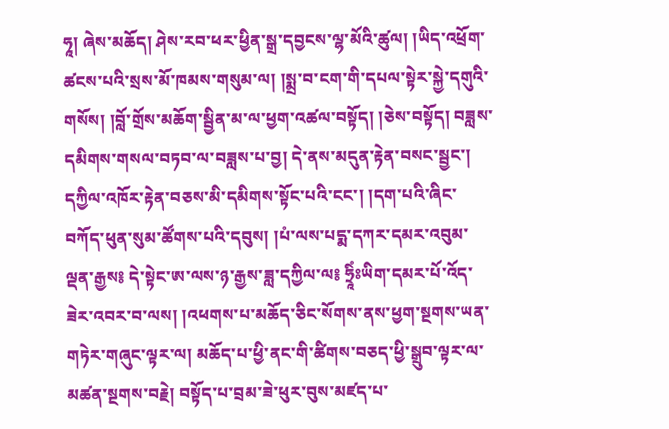ཧཱ། ཞེས་མཆོད། ཤེས་རབ་ཕར་ཕྱིན་སྒྲ་དབྱངས་ལྷ་མོའི་ཚུལ། །ཡིད་འཕྲོག་ཚངས་པའི་སྲས་མོ་ཁམས་གསུམ་ལ། །སྨྲ་བ་ངག་གི་དཔལ་སྟེར་སྐྱེ་དགུའི་གསོས། །བློ་གྲོས་མཆོག་སྦྱིན་མ་ལ་ཕྱག་འཚལ་བསྟོད། །ཅེས་བསྟོད། བཟླས་དམིགས་གསལ་བཏབ་ལ་བཟླས་པ་བྱ། དེ་ནས་མདུན་རྟེན་བསང་སྦྱང་། དཀྱིལ་འཁོར་རྟེན་བཅས་མི་དམིགས་སྟོང་པའི་ངང་། །དག་པའི་ཞིང་བཀོད་ཕུན་སུམ་ཚོགས་པའི་དབུས། །པཾ་ལས་པདྨ་དཀར་དམར་འབུམ་ལྡན་རྒྱས༔ དེ་སྟེང་ཨ་ལས་ཉ་རྒྱས་ཟླ་དཀྱིལ་ལ༔ ཧྲཱིཾཿཡིག་དམར་པོ་འོད་ཟེར་འབར་བ་ལས། །འཕགས་པ་མཆོད་ཅིང་སོགས་ནས་ཕྱག་སྔགས་ཡན་གཏེར་གཞུང་ལྟར་ལ། མཆོད་པ་ཕྱི་ནང་གི་ཚིགས་བཅད་ཕྱི་སྒྲུབ་ལྟར་ལ་མཚན་སྔགས་བརྗེ། བསྟོད་པ་བྲམ་ཟེ་ཕུར་བུས་མཛད་པ་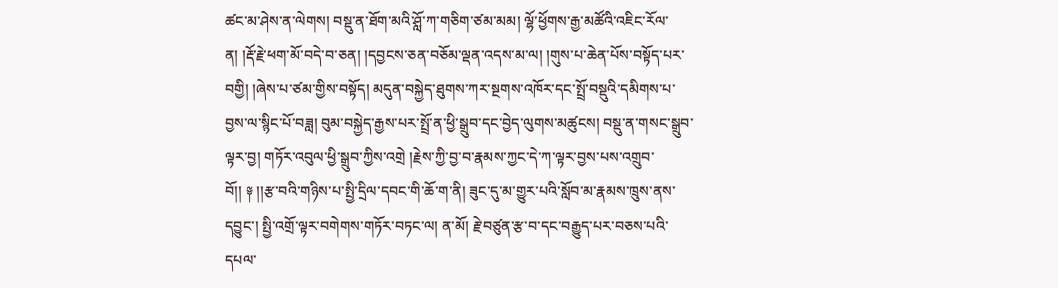ཚང་མ་ཤེས་ན་ལེགས། བསྡུ་ན་ཐོག་མའི་ཤློ་ཀ་གཅིག་ཙམ་མམ། ལྷོ་ཕྱོགས་རྒྱ་མཚོའི་འཇིང་རོལ་ན། །རྡོ་རྗེ་ཕག་མོ་བདེ་བ་ཅན། །དབྱངས་ཅན་བཅོམ་ལྡན་འདས་མ་ལ། །གུས་པ་ཆེན་པོས་བསྟོད་པར་བགྱི། །ཞེས་པ་ཙམ་གྱིས་བསྟོད། མདུན་བསྐྱེད་ཐུགས་ཀར་སྔགས་འཁོར་དང་སྤྲོ་བསྡུའི་དམིགས་པ་བྱས་ལ་སྙིང་པོ་བཟླ། བུམ་བསྐྱེད་རྒྱས་པར་སྤྲོ་ན་ཕྱི་སྒྲུབ་དང་བྱེད་ལུགས་མཚུངས། བསྡུ་ན་གསང་སྒྲུབ་ལྟར་བྱ། གཏོར་འབུལ་ཕྱི་སྒྲུབ་ཀྱིས་འགྲེ །རྗེས་ཀྱི་བྱ་བ་རྣམས་ཀྱང་དེ་ཀ་ལྟར་བྱས་པས་འགྲུབ་བོ།། ༈ །།རྩ་བའི་གཉིས་པ་སྤྱི་དྲིལ་དབང་གི་ཆོ་ག་ནི། ཟུང་དུ་མ་གྱུར་པའི་སློབ་མ་རྣམས་ཁྲུས་ནས་དབྱུང་། སྤྱི་འགྲོ་ལྟར་བགེགས་གཏོར་བཏང་ལ། ན་མོ། རྗེ་བཙུན་རྩ་བ་དང་བརྒྱུད་པར་བཅས་པའི་དཔལ་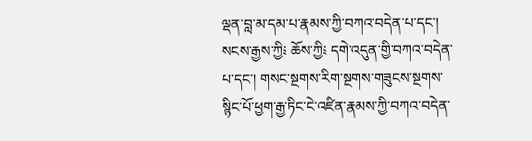ལྡན་བླ་མ་དམ་པ་རྣམས་ཀྱི་བཀའ་བདེན་པ་དང་། སངས་རྒྱས་ཀྱི༴ ཆོས་ཀྱི༴ དགེ་འདུན་གྱི་བཀའ་བདེན་པ་དང་། གསང་སྔགས་རིག་སྔགས་གཟུངས་སྔགས་སྙིང་པོ་ཕྱག་རྒྱ་ཏིང་ངེ་འཛིན་རྣམས་ཀྱི་བཀའ་བདེན་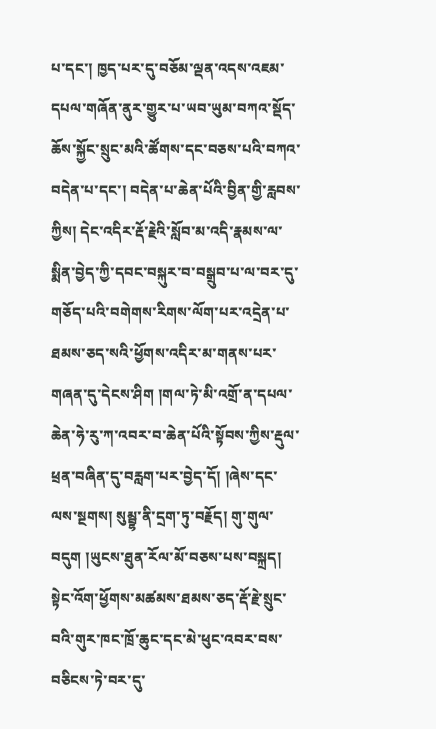པ་དང་། ཁྱད་པར་དུ་བཅོམ་ལྡན་འདས་འཇམ་དཔལ་གཞོན་ནུར་གྱུར་པ་ཡབ་ཡུམ་བཀའ་སྡོད་ཆོས་སྐྱོང་སྲུང་མའི་ཚོགས་དང་བཅས་པའི་བཀའ་བདེན་པ་དང་། བདེན་པ་ཆེན་པོའི་བྱིན་གྱི་རླབས་ཀྱིས། དེང་འདིར་རྡོ་རྗེའི་སློབ་མ་འདི་རྣམས་ལ་སྨིན་བྱེད་ཀྱི་དབང་བསྐུར་བ་བསྒྲུབ་པ་ལ་བར་དུ་གཅོད་པའི་བགེགས་རིགས་ལོག་པར་འདྲེན་པ་ཐམས་ཅད་སའི་ཕྱོགས་འདིར་མ་གནས་པར་གཞན་དུ་དེངས་ཤིག །གལ་ཏེ་མི་འགྲོ་ན་དཔལ་ཆེན་ཧེ་རུ་ཀ་འབར་བ་ཆེན་པོའི་སྟོབས་ཀྱིས་རྡུལ་ཕྲན་བཞིན་དུ་བརླག་པར་བྱེད་དོ། །ཞེས་དང་ལས་སྔགས། སུམྦྷ་ནི་དྲག་ཏུ་བརྗོད། གུ་གུལ་བདུག །ཡུངས་ཐུན་རོལ་མོ་བཅས་པས་བསྐྲད། སྟེང་འོག་ཕྱོགས་མཚམས་ཐམས་ཅད་རྡོ་རྗེ་སྲུང་བའི་གུར་ཁང་ཁྲོ་ཆུང་དང་མེ་ཕུང་འབར་བས་བཅིངས་ཏེ་བར་དུ་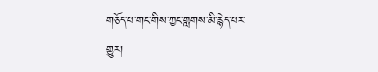གཅོད་པ་གང་གིས་ཀྱང་གླགས་མི་རྙེད་པར་གྱུར།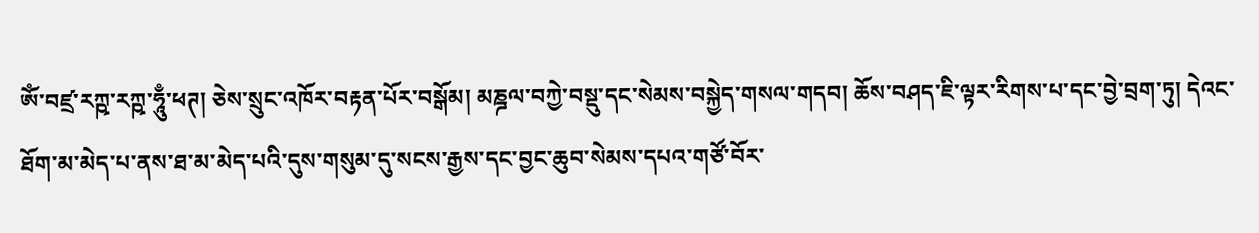ཨོཾ་བཛྲ་རཀྵ་རཀྵ་ཧཱུྃ་ཕཊ། ཅེས་སྲུང་འཁོར་བརྟན་པོར་བསྒོམ། མཎྜལ་བཀྱེ་བསྡུ་དང་སེམས་བསྐྱེད་གསལ་གདབ། ཆོས་བཤད་ཇི་ལྟར་རིགས་པ་དང་བྱེ་བྲག་ཏུ། དེའང་ཐོག་མ་མེད་པ་ནས་ཐ་མ་མེད་པའི་དུས་གསུམ་དུ་སངས་རྒྱས་དང་བྱང་ཆུབ་སེམས་དཔའ་གཙོ་བོར་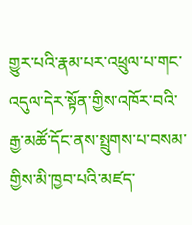གྱུར་པའི་རྣམ་པར་འཕྲུལ་པ་གང་འདུལ་དེར་སྟོན་གྱིས་འཁོར་བའི་རྒྱ་མཚོ་དོང་ནས་སྤྲུགས་པ་བསམ་གྱིས་མི་ཁྱབ་པའི་མཛད་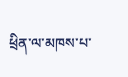ཕྲིན་ལ་མཁས་པ་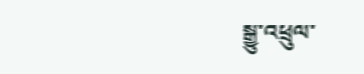སྒྱུ་འཕྲུལ་